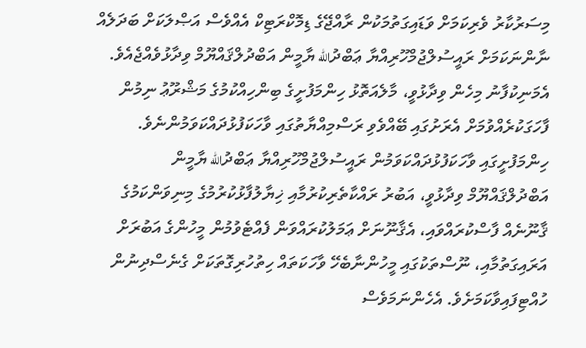މިސަރުކާރު ވެރިކަމަށް ވަޑައިގަތުމަކުން ރާއްޖޭގެ ޑިމޮކްރަޓިކް އެއްވެސް އަޞްލަކަށް ބަދަލެއް ނާންނަކަމަށް ރައީސުލްޖުމްހޫރިއްޔާ ޢަބްދުالله ޔާމީން އަބްދުލްޤައްޔޫމް ވިދާޅުވެއްޖެއެވެ. އެމަނިކުފާނު މިހެން ވިދާޅުވީ، މާލެއަތޮޅު ހިންމަފުށީގެ ބިންހިއްކުމުގެ މަޝްރޫޢު ނިމުން ފާހަގަކުރެއްވުމަށް އެރަށުގައި ބޭއްވެވި ރަސްމިއްޔާތުގައި ވާހަކަފުޅުދައްކަވަމުންނެވެ.
ހިންމަފުށީގައި ވާހަކަފުޅުދައްކަވަމުން ރައީސުލްޖުމްހޫރިއްޔާ ޢަބްދުالله ޔާމީން އަބްދުލްޤައްޔޫމް ވިދާޅުވީ، އަބުރު ރައްކާތެރިކުރުމާއި ޚިޔާލުފާޅުކުރުމުގެ މިނިވަންކަމުގެ ޤާނޫނެއް ފާސްކުރައްވައި، އެޤާނޫނަށް ޢަމަލުކުރައްވަން ފެއްޓެވުމުން މީހުންގެ އަބުރަށް އަރައިގަތުމާއި، ނޫސްތަކުގައި މީހުންނާބެހޭ ވާހަކަތައް ހިތުހުރިގޮތަކަށް ގެނެސްދިނުން ހުއްޓިފައިވާކަމަށެވެ. އެހެންނަމަވެސް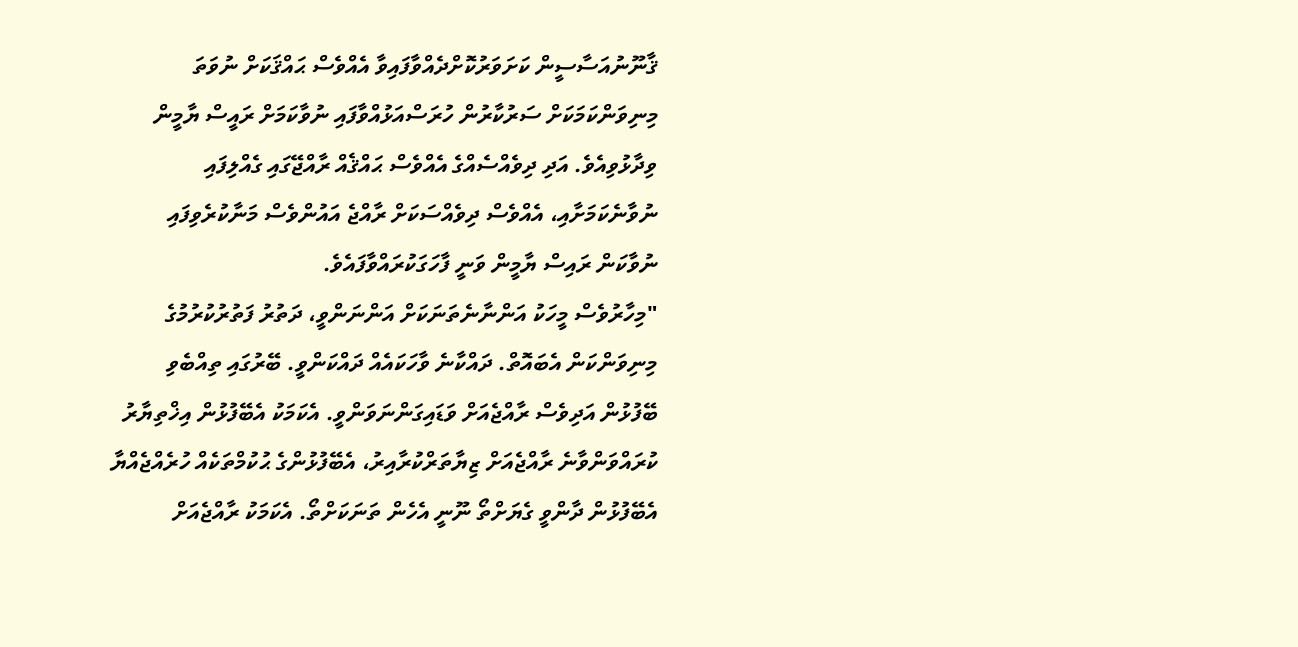ޤާނޫނުއަސާސީން ކަށަވަރުކޮށްދެއްވާފައިވާ އެއްވެސް ޙައްޤަކަށް ނުވަތަ މިނިވަންކަމަކަށް ސަރުކާރުން ހުރަސްއަޅުއްވާފައި ނުވާކަމަށް ރައީސް ޔާމީން ވިދާޅުވިއެވެ. އަދި ދިވެއްސެއްގެ އެއްވެސް ޙައްޤެއް ރާއްޖޭގައި ގެއްލިފައި ނުވާނެކަމަށާއި، އެއްވެސް ދިވެއްސަކަށް ރާއްޖެ އައުންވެސް މަނާކުރެވިފައި ނުވާކަން ރައިސް ޔާމީން ވަނީ ފާހަގަކުރައްވާފައެވެ.
"މިހާރުވެސް މީހަކު އަންނާނެތަނަކަށް އަންނަންވީ، ދަތުރު ފަތުރުކުރުމުގެ މިނިވަންކަން އެބައޮތް. ދައްކާނެ ވާހަކައެއް ދައްކަންވީ. ބޭރުގައި ތިއްބެވި ބޭފުޅުން އަދިވެސް ރާއްޖެއަށް ވަޑައިގަންނަވަންވީ. އެކަމަކު އެބޭފުޅުން އިޚްތިޔާރު ކުރައްވަންވާނެ ރާއްޖެއަށް ޒިޔާތަރްކުރާއިރު، އެބޭފުޅުންގެ ޙުކުމްތަކެއް ހުރެއްޖެއްޔާ އެބޭފުޅުން ދާންވީ ގެޔަށްތޯ ނޫނީ އެހެން ތަނަކަށްތޯ. އެކަމަކު ރާއްޖެއަށް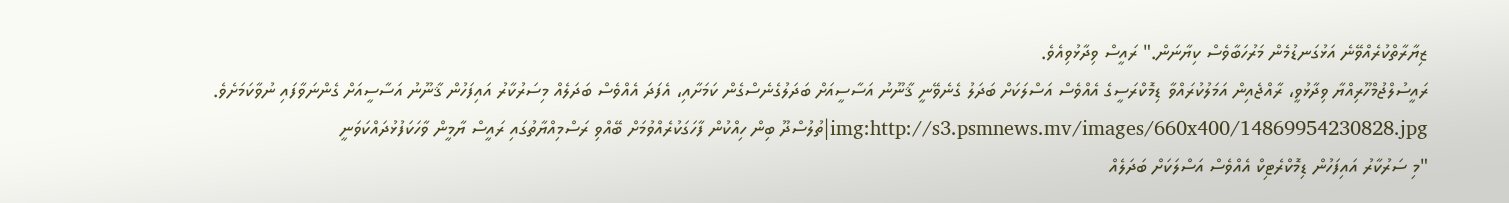ޒިޔާރާތްކުރެއްވޭނެ އަޅުގަނޑުމެން މަރުހަބާވެސް ކިޔާނަން." ރައީސް ވިދާޅުވިއެވެ.
ރައީސުލްޖުމްހޫރިއްޔާ ވިދާޅުވީ، ރާއްޖެއިން އަމަލުކުރައްވާ ޑިމޮކްރަސީގެ އެއްވެސް އަސްލަކަށް ބަދަލު ގެނެވޭނީ ޤާނޫނު އަސާސީއަށް ބަދަލުގެނެސްގެން ކަމަށާއި، އެފަދަ އެއްވެސް ބަދަލެއް މިސަރުކާރު އައިފަހުން ޤާނޫނު އަސާސީއަށް ގެންނަވާފައި ނުވާކަމަށެވެ.
img:http://s3.psmnews.mv/images/660x400/14869954230828.jpg|ތުލުސްދޫ ބިން ހިއްކުން ފާހަގަކުރެއްވުމަށް ބޭއްވި ރަސްމިއްޔާތުގައި ރައީސް ޔާމީން ވާހަކަފުޅުދައްކަވަނީ
"މި ސަރުކާރު އައިފަހުން ޑިމޮކްރެޓިކް އެއްވެސް އަސްލަކަށް ބަދަލެއް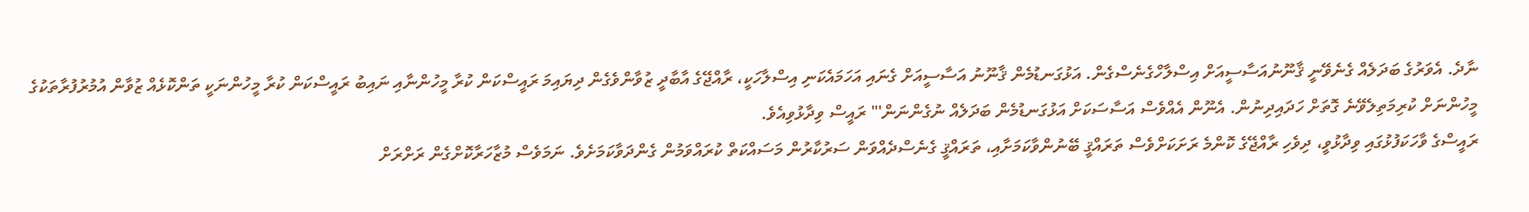ނާދެ. އެވަރުގެ ބަދަލެއް ގެނެވޭނީ ޤާނޫނުއަސާސީއަށް އިސްލާހްގެނެސްގެން. އަޅުގަނޑުމެން ޤާނޫނު އަސާސީއަށް ގެނައި އަހަމައެކަނި އިސްލާހަކީ، ރާއްޖޭގެ އާބާދީ ޒުވާންވެގެން ދިޔައިމަ ރައީސްކަން ކުރާ މީހުންނާއި ނައިބު ރައީސްކަން ކުރާ މީހުންނަކީ ތަންކޮޅެއް ޒުވާން އުމުރުފުރާތަކުގެ މީހުންނަށް ކުރިމަތިލެވޭނެ ގޮތަށް ހަދައިދިނުން. އެނޫން އެއްވެސް އަސާސަކަށް އަޅުގަނޑުމެން ބަދަލެއް ނުގެންނަން'" ރައީސް ވިދާޅުވިއެވެ.
ރައީސްގެ ވާހަކަފުޅުގައި ވިދާޅުވީ، ދިވެހި ރާއްޖޭގެ ކޮންމެ ރަށަކަށްވެސް ތަރައްޤީ ބޭނުންވާކަމަށާއި، ތަރައްޤީ ގެނެސްދެއްވަން ސަރުކާރުން މަސައްކަތް ކުރައްވަމުން ގެންދަވާކަމަށެވެ. ނަމަވެސް މުޒާހަރާކޮށްގެން ރަށްރަށް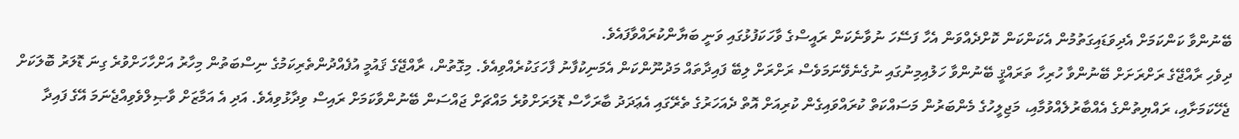ބޭނުންވާ ކަންކަމަށް އެދިވަޑައިގަތުމުން އެކަންކަން ކޮށްދެއްވަން އެހާ ފަސޭހަ ނުވާނެކަން ރައީސްގެ ވާހަކަފުޅުގައި ވަނީ ބަޔާންކުރައްވާފައެވެ.
ދިވެހި ރާއްޖޭގެ ރަށްރަށަށް ބޭނުންވާ ހުރިހާ ތަރައްޤީ ބޭނުންވާ ހަލުއިމިނުގައި ނުގެނެވޭނަމަވެސް ރަށްރަށް ލިބޭ ފައިދާތައް މަދުނޫންކަން އެމަނިކުފާނު ފާހަގަކުރެއްވިއެވެ. މިގޮތުން، ރާއްޖޭގެ ޤައުމީ އުފެއްދުންތެރިކަމުގެ ނިސްބަތުން މިހާރު އަށްހާހަށްވުރެ ގިނަ ޑޮލަރު ބޮލަކަށް ޖެހޭކަމަށާއި، ރައްޔިތުންގެ އެއްބާރުލެއްވުމާއި، މަޖިލީހުގެ މެންބަރުން މަސައްކަތް ކުރައްވައިގެން ކުރިއަށް އޮތް ދެއަހަރުގެ ތެރޭގައި އެޢަދަދު ބާރަހާސް ޑޮލަރަށްވުރެ މައްޗަށް ޖައްސަން ބޭނުންވާކަމަށް ރައިސް ވިދާޅުވިއެވެ. އަދި އެ އަމާޒަށް ވާޞިލްވެވިއްޖެނަމަ އޭގެ ފައިދާ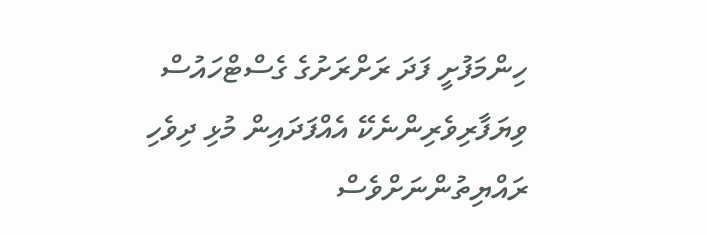ހިންމަފުށީ ފަދަ ރަށްރަށުގެ ގެސްޓްހައުސް ވިޔަފާރިވެރިންނެކޭ އެއްފަދައިން މުޅި ދިވެހި ރައްޔިތުންނަށްވެސް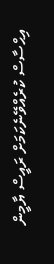އިޙްސާސް ކުރެއްވޭނެކަމަށް ރައީސް ޔާމީން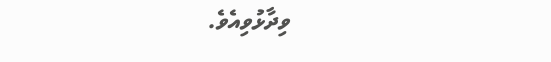ވިދާޅުވިއެވެ.